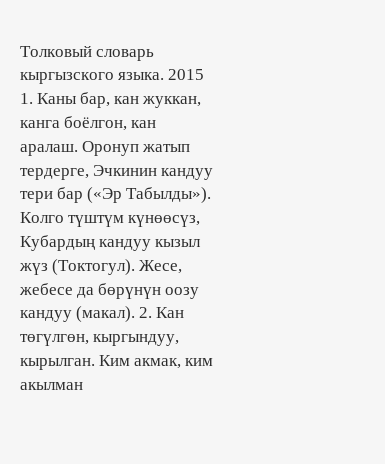Толковый словарь кыргызского языка. 2015
1. Каны бар, кан жуккан, канга боёлгон, кан аралаш. Оронуп жатып тердерге, Эчкинин кандуу тери бар («Эр Табылды»). Колго түштүм күнөөсүз, Кубардың кандуу кызыл жүз (Токтогул). Жесе, жебесе да бөрүнүн оозу кандуу (макал). 2. Кан төгүлгөн, кыргындуу, кырылган. Ким акмак, ким акылман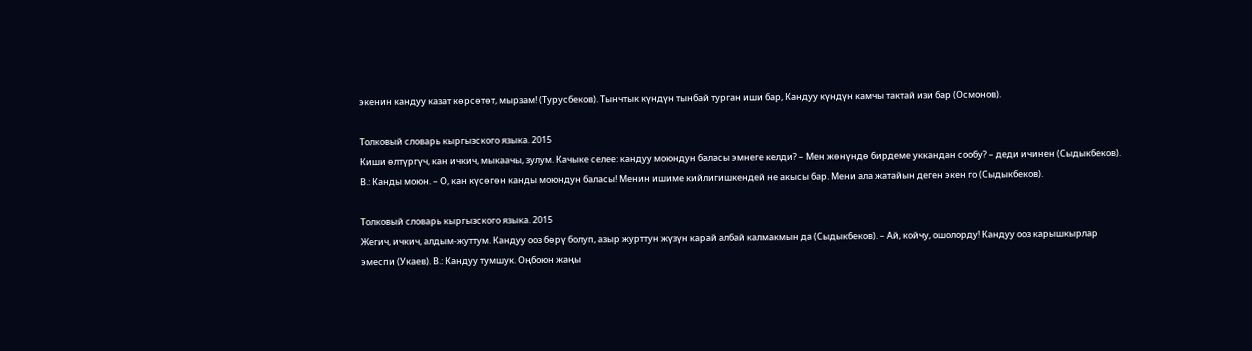экенин кандуу казат көрсөтөт, мырзам! (Турусбеков). Тынчтык күндүн тынбай турган иши бар, Кандуу күндүн камчы тактай изи бар (Осмонов).

Толковый словарь кыргызского языка. 2015
Киши өлтүргүч, кан ичкич, мыкаачы, зулум. Качыке селее: кандуу моюндун баласы эмнеге келди? – Мен жөнүндө бирдеме уккандан сообу? – деди ичинен (Сыдыкбеков). В.: Канды моюн. – О, кан күсөгөн канды моюндун баласы! Менин ишиме кийлигишкендей не акысы бар. Мени ала жатайын деген экен го (Сыдыкбеков).

Толковый словарь кыргызского языка. 2015
Жегич, ичкич, алдым-жуттум. Кандуу ооз бөрү болуп, азыр журттун жүзүн карай албай калмакмын да (Сыдыкбеков). – Ай, койчу, ошолорду! Кандуу ооз карышкырлар эмеспи (Укаев). В.: Кандуу тумшук. Оңбоюн жаңы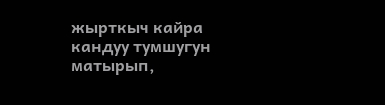жырткыч кайра кандуу тумшугун матырып,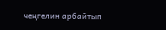чеңгелин арбайтып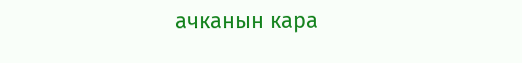ачканын кара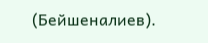(Бейшеналиев).